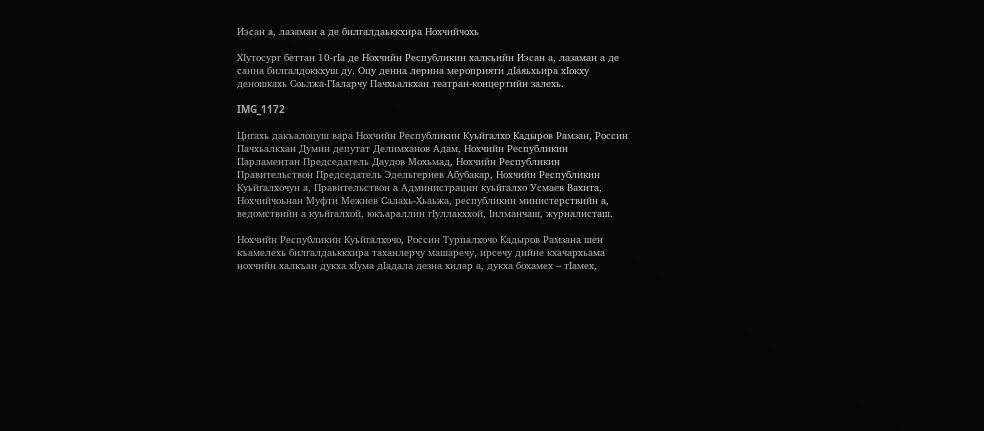Иэсан а, лазаман а де билгалдаьккхира Нохчийчохь

ХIутосург беттан 10-гIа де Нохчийн Республикин халкъийн Иэсан а, лазаман а де санна билгалдоккхуш ду. Оцу денна лерина мероприяти дIаяьхьира хIокху деношкахь Соьлжа-ГIаларчу Пачхьалкхан театран-концертийн залехь.

IMG_1172

Цигахь дакъалоцуш вара Нохчийн Республикин Куьйгалхо Кадыров Рамзан, Россин Пачхьалкхан Думин депутат Делимханов Адам, Нохчийн Республикин Парламентан Председатель Даудов Мохьмад, Нохчийн Республикин Правительствон Председатель Эдельгериев Абубакар, Нохчийн Республикин Куьйгалхочун а, Правительствон а Администрацин куьйгалхо Усмаев Вахита, Нохчийчоьнан Муфти Межиев Салахь-Хьаьжа, республикин министерствийн а, ведомствийн а куьйгалхой, юкъараллин гIуллакххой, Iилманчаш, журналисташ.

Нохчийн Республикин Куьйгалхочо, Россин Турпалхочо Кадыров Рамзана шен къамелехь билгалдаьккхира таханлерчу машаречу, ирсечу дийне кхачархьама нохчийн халкъан дукха хIума дIадала дезна хилар а, дукха бохамех – тIамех,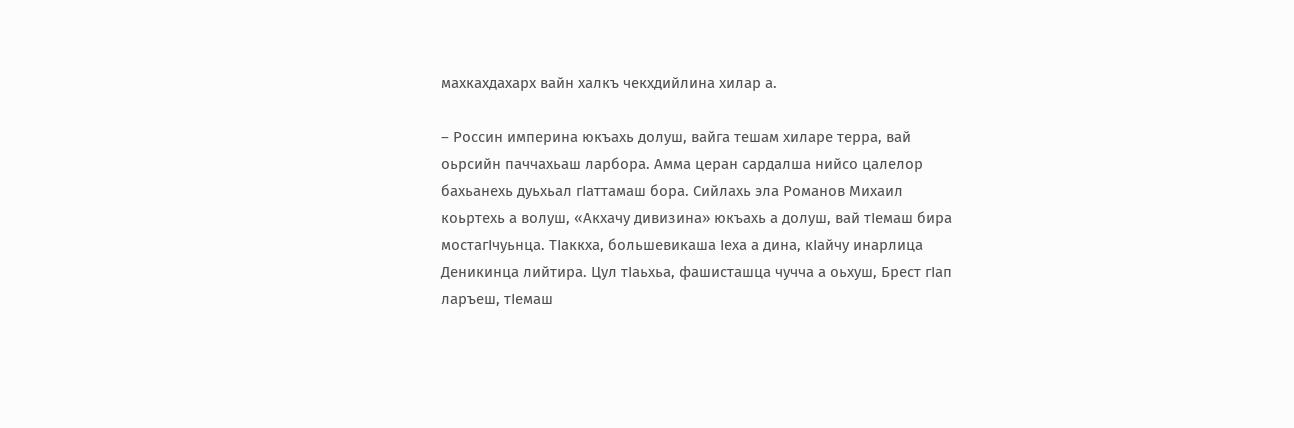махкахдахарх вайн халкъ чекхдийлина хилар а.

– Россин империна юкъахь долуш, вайга тешам хиларе терра, вай оьрсийн паччахьаш ларбора. Амма церан сардалша нийсо цалелор бахьанехь дуьхьал гIаттамаш бора. Сийлахь эла Романов Михаил коьртехь а волуш, «Акхачу дивизина» юкъахь а долуш, вай тIемаш бира мостагIчуьнца. ТIаккха, большевикаша Iеха а дина, кIайчу инарлица Деникинца лийтира. Цул тIаьхьа, фашисташца чучча а оьхуш, Брест гIап ларъеш, тIемаш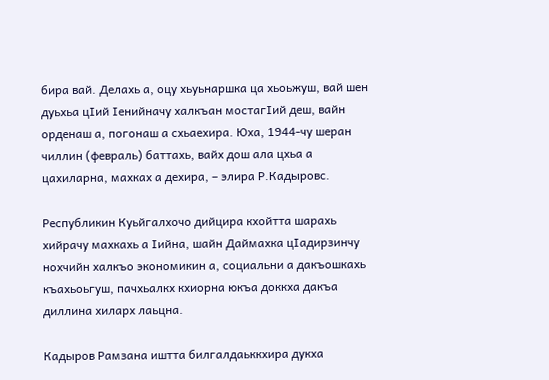бира вай. Делахь а, оцу хьуьнаршка ца хьоьжуш, вай шен дуьхьа цIий Iенийначу халкъан мостагIий деш, вайн орденаш а, погонаш а схьаехира. Юха, 1944-чу шеран чиллин (февраль) баттахь, вайх дош ала цхьа а цахиларна, махках а дехира, – элира Р.Кадыровс.

Республикин Куьйгалхочо дийцира кхойтта шарахь хийрачу махкахь а Iийна, шайн Даймахка цIадирзинчу нохчийн халкъо экономикин а, социальни а дакъошкахь къахьоьгуш, пачхьалкх кхиорна юкъа доккха дакъа диллина хиларх лаьцна.

Кадыров Рамзана иштта билгалдаьккхира дукха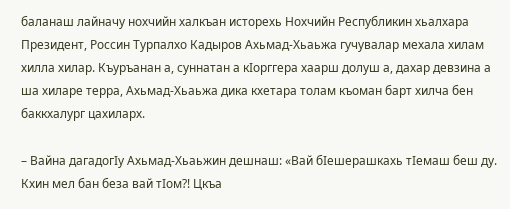баланаш лайначу нохчийн халкъан исторехь Нохчийн Республикин хьалхара Президент, Россин Турпалхо Кадыров Ахьмад-Хьаьжа гучувалар мехала хилам хилла хилар. Къуръанан а, суннатан а кIорггера хаарш долуш а, дахар девзина а ша хиларе терра, Ахьмад-Хьаьжа дика кхетара толам къоман барт хилча бен баккхалург цахиларх.

– Вайна дагадогIу Ахьмад-Хьаьжин дешнаш: «Вай бIешерашкахь тIемаш беш ду. Кхин мел бан беза вай тIом?! Цкъа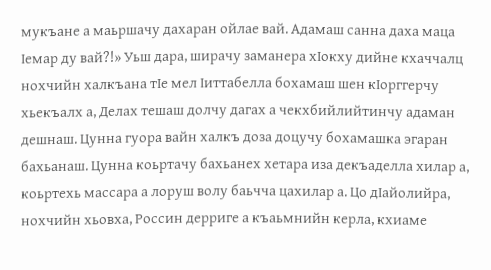мукъане а маьршачу дахаран ойлае вай. Адамаш санна даха маца Iемар ду вай?!» Уьш дара, ширачу заманера хIокху дийне кхаччалц нохчийн халкъана тIе мел Iиттабелла бохамаш шен кIорггерчу хьекъалх а, Делах тешаш долчу дагах а чекхбийлийтинчу адаман дешнаш. Цунна гуора вайн халкъ доза доцучу бохамашка эгаран бахьанаш. Цунна коьртачу бахьанех хетара иза декъаделла хилар а, коьртехь массара а лоруш волу баьчча цахилар а. Цо дIайолийра, нохчийн хьовха, Россин дерриге а къаьмнийн керла, кхиаме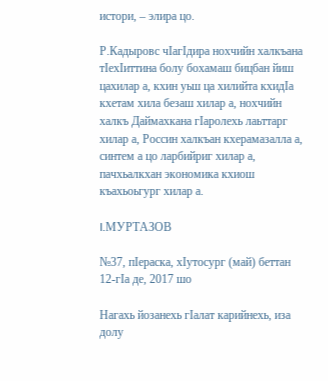истори, – элира цо.

Р.Кадыровс чIагIдира нохчийн халкъана тIехIиттина болу бохамаш бицбан йиш цахилар а, кхин уьш ца хилийта кхидIа кхетам хила безаш хилар а, нохчийн халкъ Даймахкана гIаролехь лаьттарг хилар а, Россин халкъан кхерамазалла а, синтем а цо ларбийриг хилар а, пачхьалкхан экономика кхиош къахьоьгург хилар а.

I.МУРТАЗОВ

№37, пIераска, хIутосург (май) беттан 12-гIа де, 2017 шо

Нагахь йозанехь гIалат карийнехь, иза долу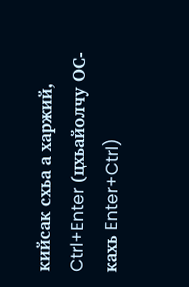кийсак схьа а харжий, Ctrl+Enter (цхьайолчу ОС-кахь Enter+Ctrl)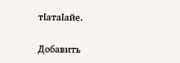тIатаIайе.

Добавить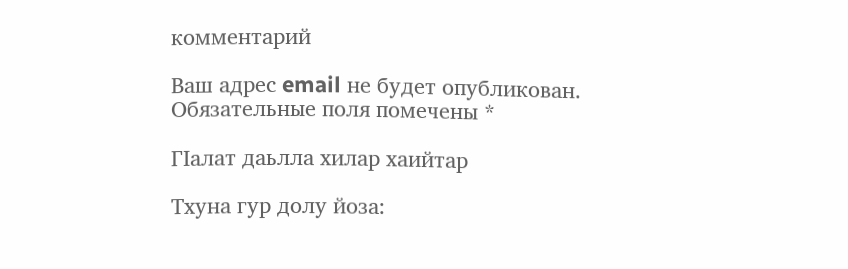комментарий

Ваш адрес email не будет опубликован. Обязательные поля помечены *

ГIалат даьлла хилар хаийтар

Тхуна гур долу йоза: